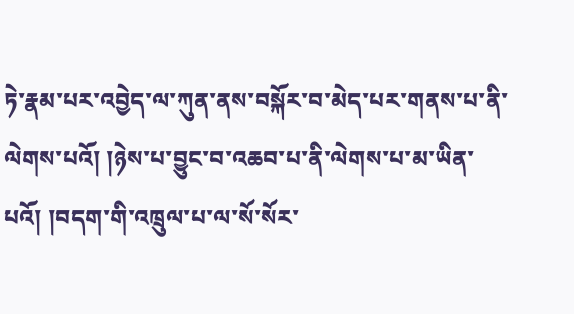ཏེ་རྣམ་པར་འབྱེད་ལ་ཀུན་ནས་བསྐོར་བ་མེད་པར་གནས་པ་ནི་ལེགས་པའོ། །ཉེས་པ་བྱུང་བ་འཆབ་པ་ནི་ལེགས་པ་མ་ཡིན་པའོ། །བདག་གི་འཁྲུལ་པ་ལ་སོ་སོར་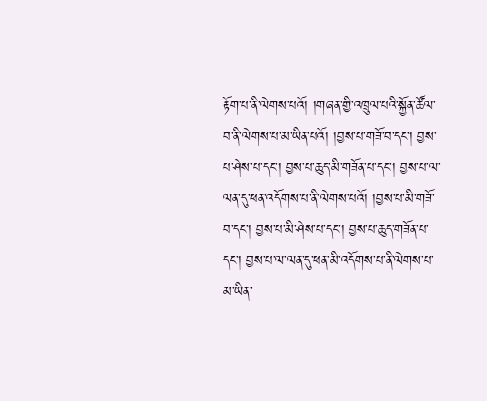རྟོག་པ་ནི་ལེགས་པའོ། །གཞན་གྱི་འཁྲུལ་པའི་སྐྱོན་ཚོལ་བ་ནི་ལེགས་པ་མ་ཡིན་པའོ། །བྱས་པ་གཟོ་བ་དང་། བྱས་པ་ཤེས་པ་དང་། བྱས་པ་ཆུད་མི་གཟོན་པ་དང་། བྱས་པ་ལ་ལན་དུ་ཕན་འདོགས་པ་ནི་ལེགས་པའོ། །བྱས་པ་མི་གཟོ་བ་དང་། བྱས་པ་མི་ཤེས་པ་དང་། བྱས་པ་ཆུད་གཟོན་པ་དང་། བྱས་པ་ལ་ལན་དུ་ཕན་མི་འདོགས་པ་ནི་ལེགས་པ་མ་ཡིན་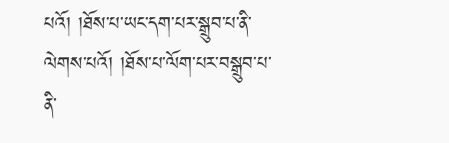པའོ། །ཐོས་པ་ཡང་དག་པར་སྒྲུབ་པ་ནི་ལེགས་པའོ། །ཐོས་པ་ལོག་པར་བསྒྲུབ་པ་ནི་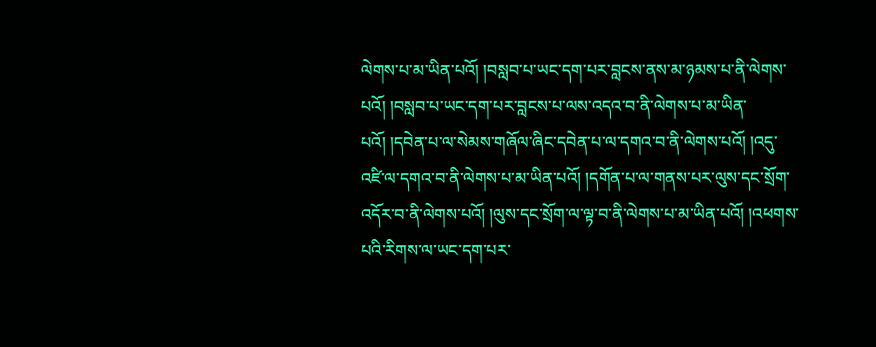ལེགས་པ་མ་ཡིན་པའོ། །བསླབ་པ་ཡང་དག་པར་བླངས་ནས་མ་ཉམས་པ་ནི་ལེགས་པའོ། །བསླབ་པ་ཡང་དག་པར་བླངས་པ་ལས་འདའ་བ་ནི་ལེགས་པ་མ་ཡིན་པའོ། །དབེན་པ་ལ་སེམས་གཞོལ་ཞིང་དབེན་པ་ལ་དགའ་བ་ནི་ལེགས་པའོ། །འདུ་འཛི་ལ་དགའ་བ་ནི་ལེགས་པ་མ་ཡིན་པའོ། །དགོན་པ་ལ་གནས་པར་ལུས་དང་སྲོག་འདོར་བ་ནི་ལེགས་པའོ། །ལུས་དང་སྲོག་ལ་ལྟ་བ་ནི་ལེགས་པ་མ་ཡིན་པའོ། །འཕགས་པའི་རིགས་ལ་ཡང་དག་པར་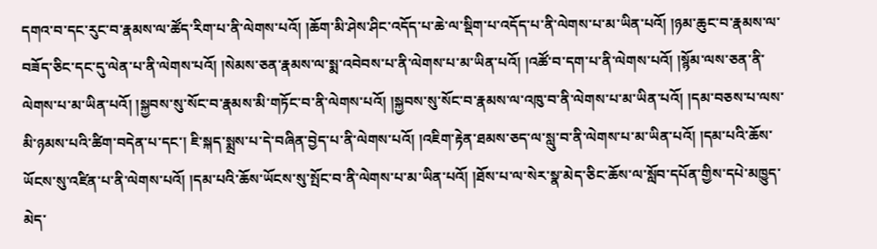དགའ་བ་དང་རུང་བ་རྣམས་ལ་ཚོད་རིག་པ་ནི་ལེགས་པའོ། །ཆོག་མི་ཤེས་ཤིང་འདོད་པ་ཆེ་ལ་སྡིག་པ་འདོད་པ་ནི་ལེགས་པ་མ་ཡིན་པའོ། །ཉམ་ཆུང་བ་རྣམས་ལ་བཟོད་ཅིང་དང་དུ་ལེན་པ་ནི་ལེགས་པའོ། །སེམས་ཅན་རྣམས་ལ་སྨ་འབེབས་པ་ནི་ལེགས་པ་མ་ཡིན་པའོ། །འཚོ་བ་དག་པ་ནི་ལེགས་པའོ། །སྙོམ་ལས་ཅན་ནི་ལེགས་པ་མ་ཡིན་པའོ། །སྐྱབས་སུ་སོང་བ་རྣམས་མི་གཏོང་བ་ནི་ལེགས་པའོ། །སྐྱབས་སུ་སོང་བ་རྣམས་ལ་འཁུ་བ་ནི་ལེགས་པ་མ་ཡིན་པའོ། །དམ་བཅས་པ་ལས་མི་ཉམས་པའི་ཚིག་བདེན་པ་དང་། ཇི་སྐད་སྨྲས་པ་དེ་བཞིན་བྱེད་པ་ནི་ལེགས་པའོ། །འཇིག་རྟེན་ཐམས་ཅད་ལ་སླུ་བ་ནི་ལེགས་པ་མ་ཡིན་པའོ། །དམ་པའི་ཆོས་ཡོངས་སུ་འཛིན་པ་ནི་ལེགས་པའོ། །དམ་པའི་ཆོས་ཡོངས་སུ་སྤོང་བ་ནི་ལེགས་པ་མ་ཡིན་པའོ། །ཐོས་པ་ལ་སེར་སྣ་མེད་ཅིང་ཆོས་ལ་སློབ་དཔོན་གྱིས་དཔེ་མཁྱུད་མེད་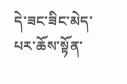དེ་ཟང་ཟིང་མེད་པར་ཆོས་སྟོན་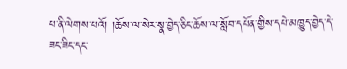པ་ནི་ལེགས་པའོ། །ཆོས་ལ་སེར་སྣ་བྱེད་ཅིང་ཆོས་ལ་སློབ་དཔོན་གྱིས་དཔེ་མཁྱུད་བྱེད་དེ་ཟང་ཟིང་དང་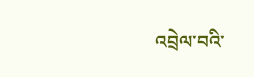འབྲེལ་བའི་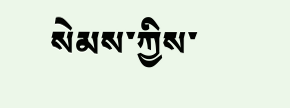སེམས་ཀྱིས་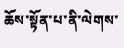ཆོས་སྟོན་པ་ནི་ལེགས་